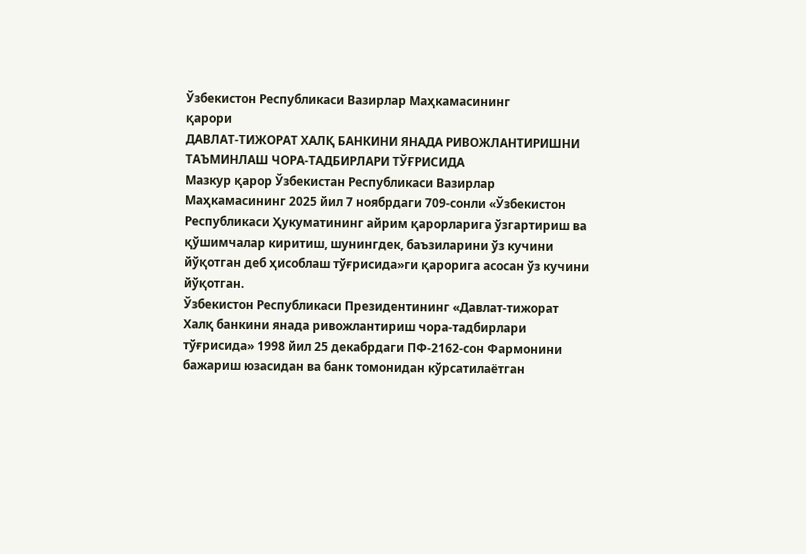Ўзбекистон Республикаси Вазирлар Маҳкамасининг
қарори
ДАВЛАТ-ТИЖОРАТ ХАЛҚ БАНКИНИ ЯНАДА РИВОЖЛАНТИРИШНИ ТАЪМИНЛАШ ЧОРА-ТАДБИРЛАРИ ТЎҒРИСИДА
Мазкур қарор Ўзбекистан Республикаси Вазирлар Маҳкамасининг 2025 йил 7 ноябрдаги 709-сонли «Ўзбекистон Республикаси Ҳукуматининг айрим қарорларига ўзгартириш ва қўшимчалар киритиш, шунингдек, баъзиларини ўз кучини йўқотган деб ҳисоблаш тўғрисида»ги қарорига асосан ўз кучини йўқотган.
Ўзбекистон Республикаси Президентининг «Давлат-тижорат Халқ банкини янада ривожлантириш чора-тадбирлари тўғрисида» 1998 йил 25 декабрдаги ПФ-2162-сон Фармонини бажариш юзасидан ва банк томонидан кўрсатилаётган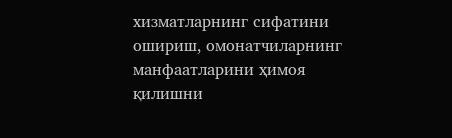хизматларнинг сифатини ошириш, омонатчиларнинг манфаатларини ҳимоя қилишни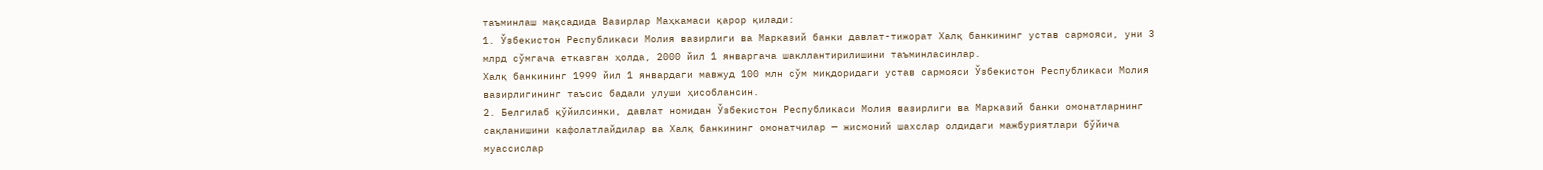таъминлаш мақсадида Вазирлар Маҳкамаси қарор қилади:
1. Ўзбекистон Республикаси Молия вазирлиги ва Марказий банки давлат-тижорат Халқ банкининг устав сармояси, уни 3 млрд сўмгача етказган ҳолда, 2000 йил 1 январгача шакллантирилишини таъминласинлар.
Халқ банкининг 1999 йил 1 январдаги мавжуд 100 млн сўм миқдоридаги устав сармояси Ўзбекистон Республикаси Молия вазирлигининг таъсис бадали улуши ҳисоблансин.
2. Белгилаб қўйилсинки, давлат номидан Ўзбекистон Республикаси Молия вазирлиги ва Марказий банки омонатларнинг сақланишини кафолатлайдилар ва Халқ банкининг омонатчилар — жисмоний шахслар олдидаги мажбуриятлари бўйича муассислар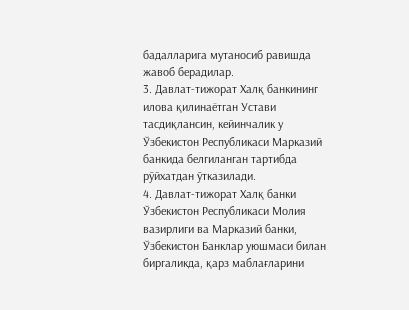бадалларига мутаносиб равишда жавоб берадилар.
3. Давлат-тижорат Халқ банкининг илова қилинаётган Устави тасдиқлансин, кейинчалик у Ўзбекистон Республикаси Марказий банкида белгиланган тартибда рўйхатдан ўтказилади.
4. Давлат-тижорат Халқ банки Ўзбекистон Республикаси Молия вазирлиги ва Марказий банки, Ўзбекистон Банклар уюшмаси билан биргаликда, қарз маблағларини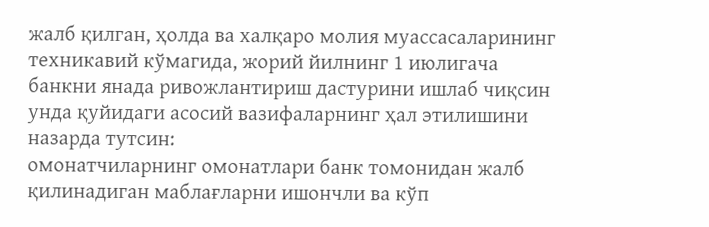жалб қилган, ҳолда ва халқаро молия муассасаларининг техникавий кўмагида, жорий йилнинг 1 июлигача банкни янада ривожлантириш дастурини ишлаб чиқсин унда қуйидаги асосий вазифаларнинг ҳал этилишини назарда тутсин:
омонатчиларнинг омонатлари банк томонидан жалб қилинадиган маблағларни ишончли ва кўп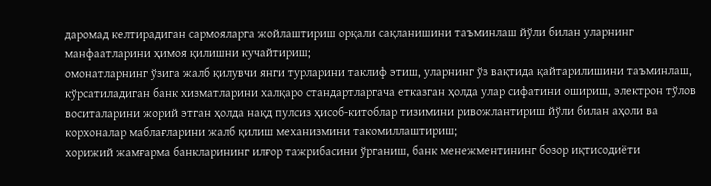даромад келтирадиган сармояларга жойлаштириш орқали сақланишини таъминлаш йўли билан уларнинг манфаатларини ҳимоя қилишни кучайтириш;
омонатларнинг ўзига жалб қилувчи янги турларини таклиф этиш, уларнинг ўз вақтида қайтарилишини таъминлаш, кўрсатиладиган банк хизматларини халқаро стандартларгача етказган ҳолда улар сифатини ошириш, электрон тўлов воситаларини жорий этган ҳолда нақд пулсиз ҳисоб-китоблар тизимини ривожлантириш йўли билан аҳоли ва корхоналар маблағларини жалб қилиш механизмини такомиллаштириш;
хорижий жамғарма банкларининг илғор тажрибасини ўрганиш, банк менежментининг бозор иқтисодиёти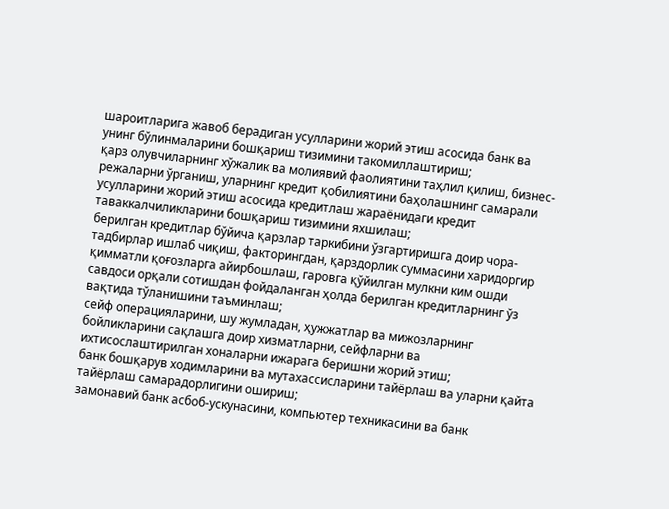шароитларига жавоб берадиган усулларини жорий этиш асосида банк ва унинг бўлинмаларини бошқариш тизимини такомиллаштириш;
қарз олувчиларнинг хўжалик ва молиявий фаолиятини таҳлил қилиш, бизнес-режаларни ўрганиш, уларнинг кредит қобилиятини баҳолашнинг самарали усулларини жорий этиш асосида кредитлаш жараёнидаги кредит таваккалчиликларини бошқариш тизимини яхшилаш;
берилган кредитлар бўйича қарзлар таркибини ўзгартиришга доир чора-тадбирлар ишлаб чиқиш, факторингдан, қарздорлик суммасини харидоргир қимматли қоғозларга айирбошлаш, гаровга қўйилган мулкни ким ошди савдоси орқали сотишдан фойдаланган ҳолда берилган кредитларнинг ўз вақтида тўланишини таъминлаш;
сейф операцияларини, шу жумладан, ҳужжатлар ва мижозларнинг бойликларини сақлашга доир хизматларни, сейфларни ва ихтисослаштирилган хоналарни ижарага беришни жорий этиш;
банк бошқарув ходимларини ва мутахассисларини тайёрлаш ва уларни қайта тайёрлаш самарадорлигини ошириш;
замонавий банк асбоб-ускунасини, компьютер техникасини ва банк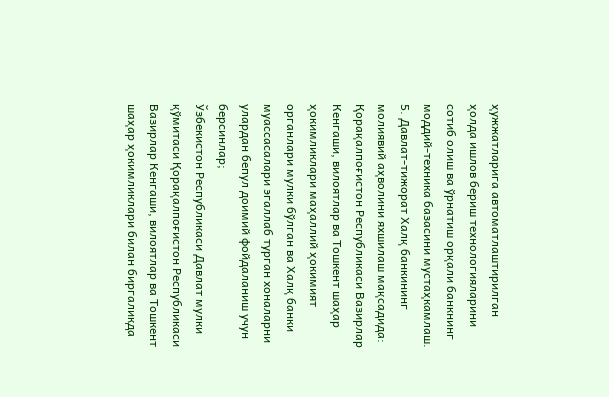ҳужжатларига автоматлаштирилган ҳолда ишлов бериш технологияларини сотиб олиш ва ўрнатиш орқали банкнинг моддий-техника базасини мустаҳкамлаш.
5. Давлат-тижорат Халқ банкининг молиявий аҳволини яхшилаш мақсадида:
Қорақалпоғистон Республикаси Вазирлар Кенгаши, вилоятлар ва Тошкент шаҳар ҳокимликлари маҳаллий ҳокимият органлари мулки бўлган ва Халқ банки муассасалари эгаллаб турган хоналарни улардан бепул доимий фойдаланиш учун берсинлар;
Ўзбекистон Республикаси Давлат мулки қўмитаси Қорақалпоғистон Республикаси Вазирлар Кенгаши, вилоятлар ва Тошкент шаҳар ҳокимликлари билан биргаликда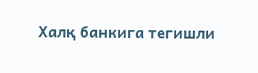Халқ банкига тегишли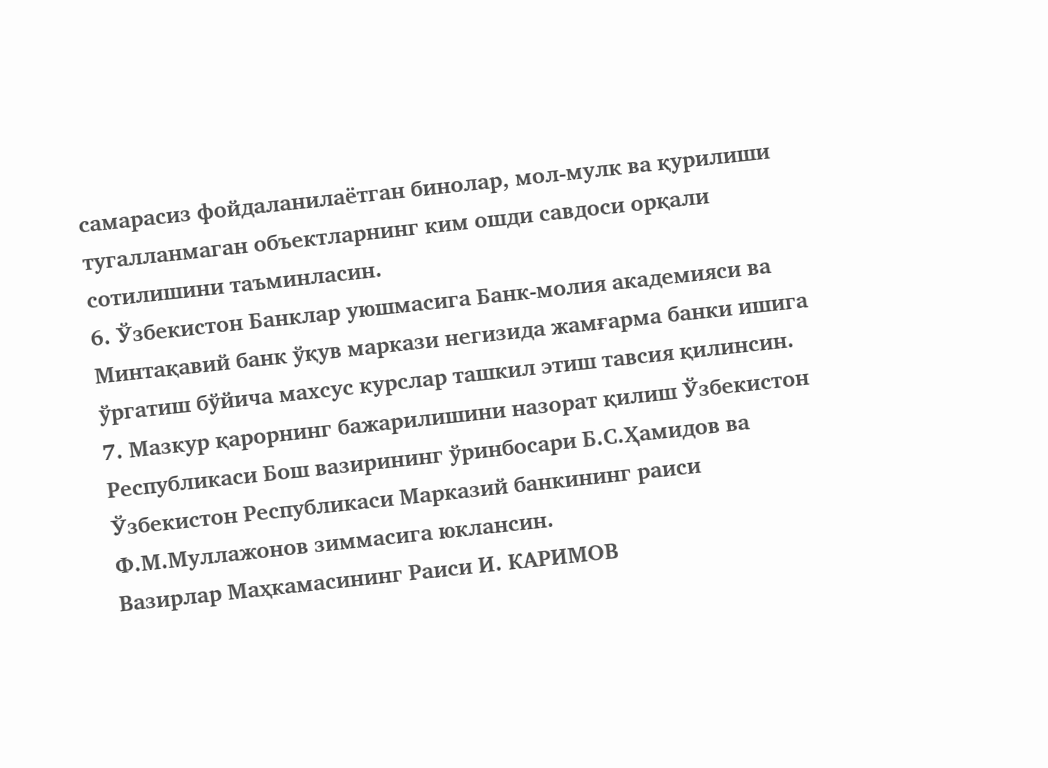самарасиз фойдаланилаётган бинолар, мол-мулк ва қурилиши тугалланмаган объектларнинг ким ошди савдоси орқали сотилишини таъминласин.
6. Ўзбекистон Банклар уюшмасига Банк-молия академияси ва Минтақавий банк ўқув маркази негизида жамғарма банки ишига ўргатиш бўйича махсус курслар ташкил этиш тавсия қилинсин.
7. Мазкур қарорнинг бажарилишини назорат қилиш Ўзбекистон Республикаси Бош вазирининг ўринбосари Б.С.Ҳамидов ва Ўзбекистон Республикаси Марказий банкининг раиси Ф.М.Муллажонов зиммасига юклансин.
Вазирлар Маҳкамасининг Раиси И. КАРИМОВ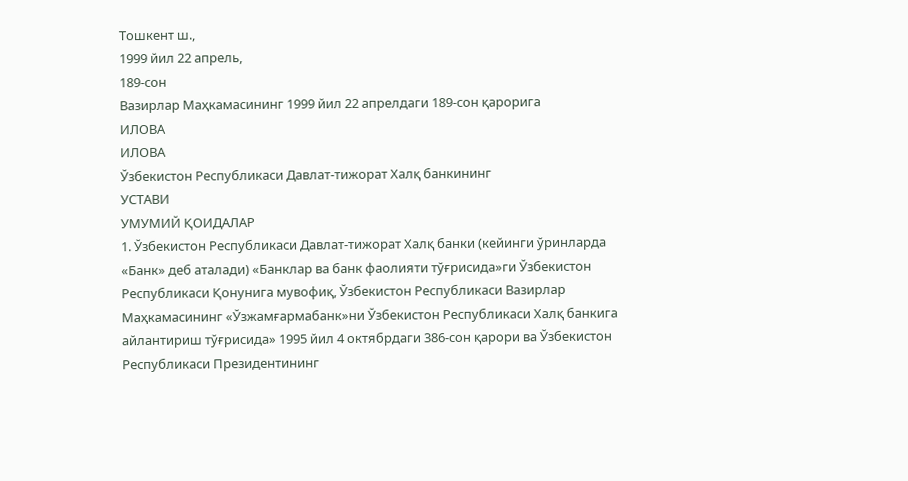Тошкент ш.,
1999 йил 22 апрель,
189-сон
Вазирлар Маҳкамасининг 1999 йил 22 апрелдаги 189-сон қарорига
ИЛОВА
ИЛОВА
Ўзбекистон Республикаси Давлат-тижорат Халқ банкининг
УСТАВИ
УМУМИЙ ҚОИДАЛАР
1. Ўзбекистон Республикаси Давлат-тижорат Халқ банки (кейинги ўринларда «Банк» деб аталади) «Банклар ва банк фаолияти тўғрисида»ги Ўзбекистон Республикаси Қонунига мувофиқ, Ўзбекистон Республикаси Вазирлар Маҳкамасининг «Ўзжамғармабанк»ни Ўзбекистон Республикаси Халқ банкига айлантириш тўғрисида» 1995 йил 4 октябрдаги 386-сон қарори ва Ўзбекистон Республикаси Президентининг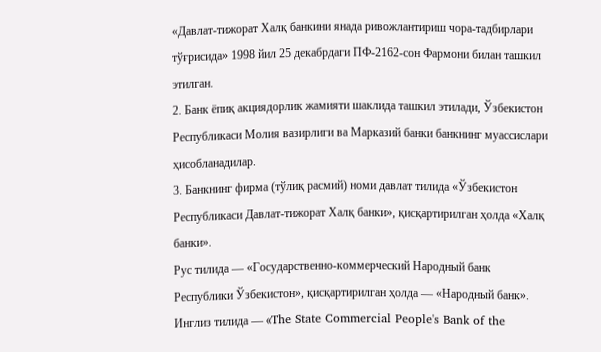«Давлат-тижорат Халқ банкини янада ривожлантириш чора-тадбирлари тўғрисида» 1998 йил 25 декабрдаги ПФ-2162-сон Фармони билан ташкил этилган.
2. Банк ёпиқ акциядорлик жамияти шаклида ташкил этилади, Ўзбекистон Республикаси Молия вазирлиги ва Марказий банки банкнинг муассислари ҳисобланадилар.
3. Банкнинг фирма (тўлиқ расмий) номи давлат тилида «Ўзбекистон Республикаси Давлат-тижорат Халқ банки», қисқартирилган ҳолда «Халқ банки».
Рус тилида — «Государственно-коммерческий Народный банк Республики Ўзбекистон», қисқартирилган ҳолда — «Народный банк».
Инглиз тилида — «The State Commercial People's Bank of the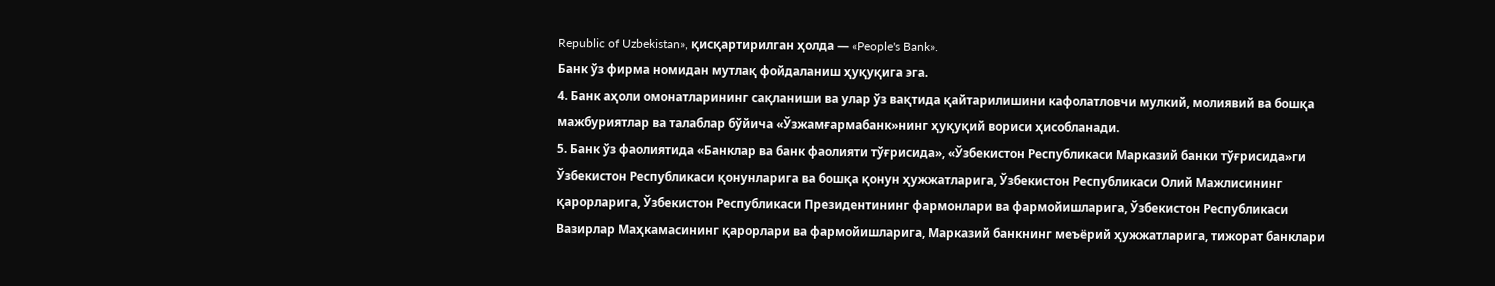Republic of Uzbekistan», қисқартирилган ҳолда — «People's Bank».
Банк ўз фирма номидан мутлақ фойдаланиш ҳуқуқига эга.
4. Банк аҳоли омонатларининг сақланиши ва улар ўз вақтида қайтарилишини кафолатловчи мулкий, молиявий ва бошқа мажбуриятлар ва талаблар бўйича «Ўзжамғармабанк»нинг ҳуқуқий вориси ҳисобланади.
5. Банк ўз фаолиятида «Банклар ва банк фаолияти тўғрисида», «Ўзбекистон Республикаси Марказий банки тўғрисида»ги Ўзбекистон Республикаси қонунларига ва бошқа қонун ҳужжатларига, Ўзбекистон Республикаси Олий Мажлисининг қарорларига, Ўзбекистон Республикаси Президентининг фармонлари ва фармойишларига, Ўзбекистон Республикаси Вазирлар Маҳкамасининг қарорлари ва фармойишларига, Марказий банкнинг меъёрий ҳужжатларига, тижорат банклари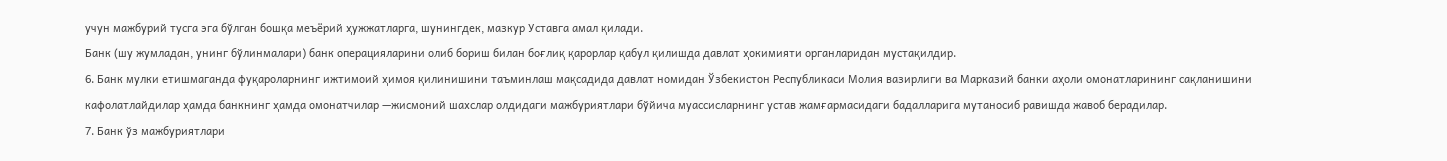учун мажбурий тусга эга бўлган бошқа меъёрий ҳужжатларга, шунингдек, мазкур Уставга амал қилади.
Банк (шу жумладан, унинг бўлинмалари) банк операцияларини олиб бориш билан боғлиқ қарорлар қабул қилишда давлат ҳокимияти органларидан мустақилдир.
6. Банк мулки етишмаганда фуқароларнинг ижтимоий ҳимоя қилинишини таъминлаш мақсадида давлат номидан Ўзбекистон Республикаси Молия вазирлиги ва Марказий банки аҳоли омонатларининг сақланишини кафолатлайдилар ҳамда банкнинг ҳамда омонатчилар —жисмоний шахслар олдидаги мажбуриятлари бўйича муассисларнинг устав жамғармасидаги бадалларига мутаносиб равишда жавоб берадилар.
7. Банк ўз мажбуриятлари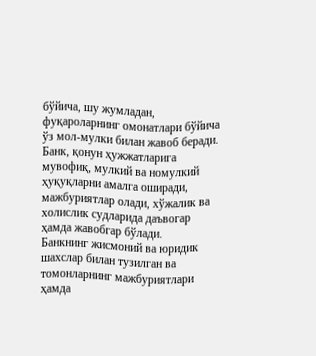бўйича, шу жумладан, фуқароларнинг омонатлари бўйича ўз мол-мулки билан жавоб беради.
Банк, қонун ҳужжатларига мувофиқ, мулкий ва номулкий ҳуқуқларни амалга оширади, мажбуриятлар олади, хўжалик ва холислик судларида даъвогар ҳамда жавобгар бўлади.
Банкнинг жисмоний ва юридик шахслар билан тузилган ва томонларнинг мажбуриятлари ҳамда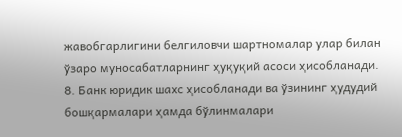жавобгарлигини белгиловчи шартномалар улар билан ўзаро муносабатларнинг ҳуқуқий асоси ҳисобланади.
8. Банк юридик шахс ҳисобланади ва ўзининг ҳудудий бошқармалари ҳамда бўлинмалари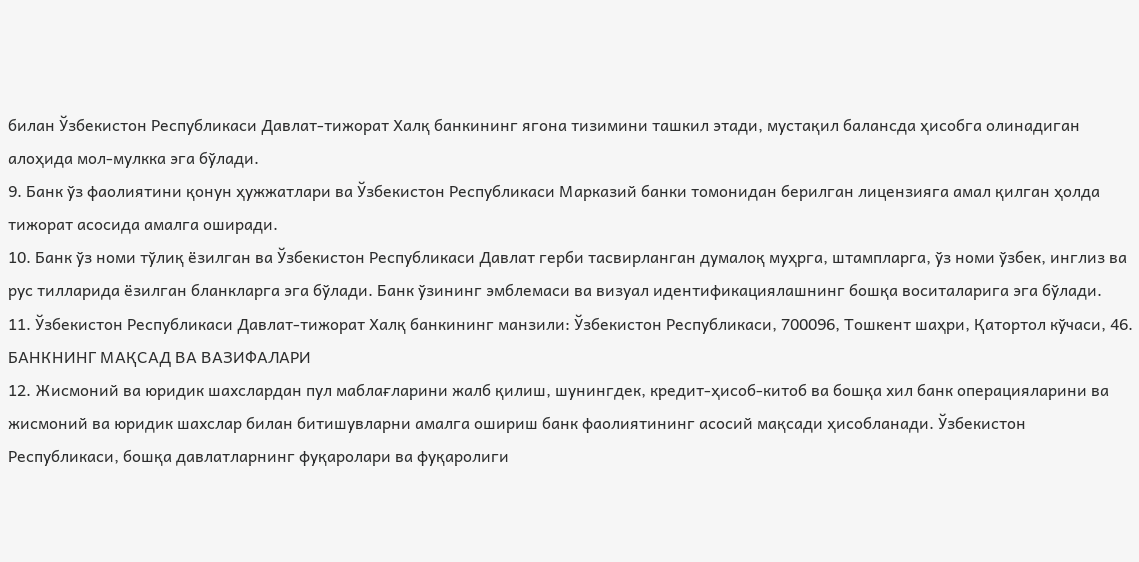билан Ўзбекистон Республикаси Давлат-тижорат Халқ банкининг ягона тизимини ташкил этади, мустақил балансда ҳисобга олинадиган алоҳида мол-мулкка эга бўлади.
9. Банк ўз фаолиятини қонун ҳужжатлари ва Ўзбекистон Республикаси Марказий банки томонидан берилган лицензияга амал қилган ҳолда тижорат асосида амалга оширади.
10. Банк ўз номи тўлиқ ёзилган ва Ўзбекистон Республикаси Давлат герби тасвирланган думалоқ муҳрга, штампларга, ўз номи ўзбек, инглиз ва рус тилларида ёзилган бланкларга эга бўлади. Банк ўзининг эмблемаси ва визуал идентификациялашнинг бошқа воситаларига эга бўлади.
11. Ўзбекистон Республикаси Давлат-тижорат Халқ банкининг манзили: Ўзбекистон Республикаси, 700096, Тошкент шаҳри, Қатортол кўчаси, 46.
БАНКНИНГ МАҚСАД ВА ВАЗИФАЛАРИ
12. Жисмоний ва юридик шахслардан пул маблағларини жалб қилиш, шунингдек, кредит-ҳисоб-китоб ва бошқа хил банк операцияларини ва жисмоний ва юридик шахслар билан битишувларни амалга ошириш банк фаолиятининг асосий мақсади ҳисобланади. Ўзбекистон Республикаси, бошқа давлатларнинг фуқаролари ва фуқаролиги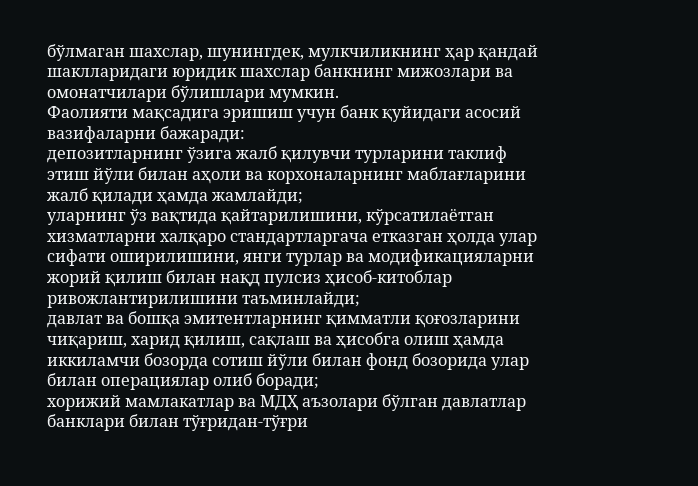бўлмаган шахслар, шунингдек, мулкчиликнинг ҳар қандай шаклларидаги юридик шахслар банкнинг мижозлари ва омонатчилари бўлишлари мумкин.
Фаолияти мақсадига эришиш учун банк қуйидаги асосий вазифаларни бажаради:
депозитларнинг ўзига жалб қилувчи турларини таклиф этиш йўли билан аҳоли ва корхоналарнинг маблағларини жалб қилади ҳамда жамлайди;
уларнинг ўз вақтида қайтарилишини, кўрсатилаётган хизматларни халқаро стандартларгача етказган ҳолда улар сифати оширилишини, янги турлар ва модификацияларни жорий қилиш билан нақд пулсиз ҳисоб-китоблар ривожлантирилишини таъминлайди;
давлат ва бошқа эмитентларнинг қимматли қоғозларини чиқариш, харид қилиш, сақлаш ва ҳисобга олиш ҳамда иккиламчи бозорда сотиш йўли билан фонд бозорида улар билан операциялар олиб боради;
хорижий мамлакатлар ва МДҲ аъзолари бўлган давлатлар банклари билан тўғридан-тўғри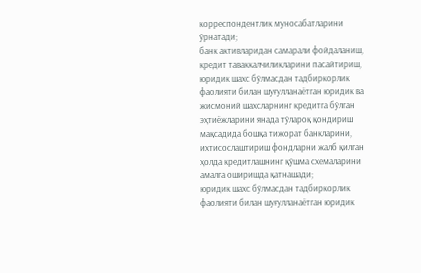корреспондентлик муносабатларини ўрнатади;
банк активларидан самарали фойдаланиш, кредит таваккалчиликларини пасайтириш, юридик шахс бўлмасдан тадбиркорлик фаолияти билан шуғулланаётган юридик ва жисмоний шахсларнинг кредитга бўлган эҳтиёжларини янада тўлароқ қондириш мақсадида бошқа тижорат банкларини, ихтисослаштириш фондларни жалб қилган ҳолда кредитлашнинг қўшма схемаларини амалга оширишда қатнашади;
юридик шахс бўлмасдан тадбиркорлик фаолияти билан шуғулланаётган юридик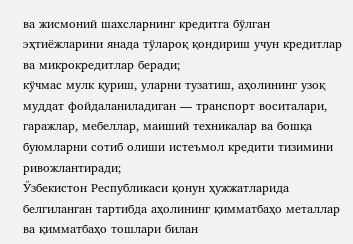ва жисмоний шахсларнинг кредитга бўлган эҳтиёжларини янада тўлароқ қондириш учун кредитлар ва микрокредитлар беради;
кўчмас мулк қуриш, уларни тузатиш, аҳолининг узоқ муддат фойдаланиладиган — транспорт воситалари, гаражлар, мебеллар, маиший техникалар ва бошқа буюмларни сотиб олиши истеъмол кредити тизимини ривожлантиради;
Ўзбекистон Республикаси қонун ҳужжатларида белгиланган тартибда аҳолининг қимматбаҳо металлар ва қимматбаҳо тошлари билан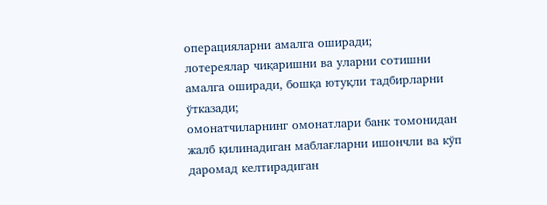операцияларни амалга оширади;
лотереялар чиқаришни ва уларни сотишни амалга оширади, бошқа ютуқли тадбирларни ўтказади;
омонатчиларнинг омонатлари банк томонидан жалб қилинадиган маблағларни ишончли ва кўп даромад келтирадиган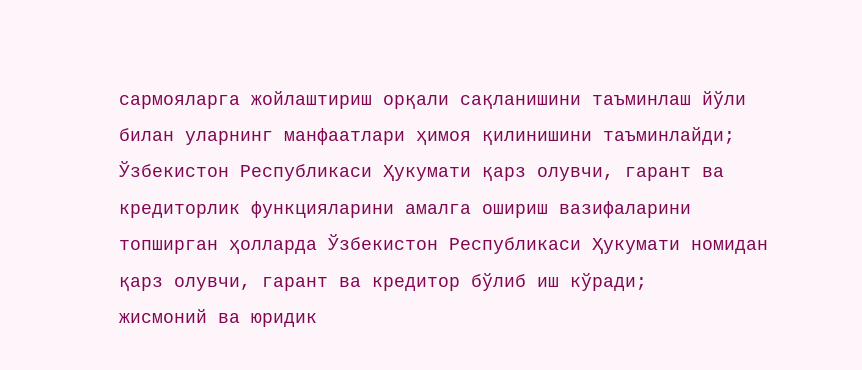сармояларга жойлаштириш орқали сақланишини таъминлаш йўли билан уларнинг манфаатлари ҳимоя қилинишини таъминлайди;
Ўзбекистон Республикаси Ҳукумати қарз олувчи, гарант ва кредиторлик функцияларини амалга ошириш вазифаларини топширган ҳолларда Ўзбекистон Республикаси Ҳукумати номидан қарз олувчи, гарант ва кредитор бўлиб иш кўради;
жисмоний ва юридик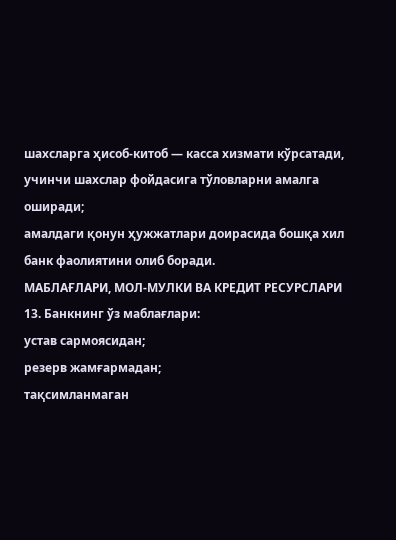шахсларга ҳисоб-китоб — касса хизмати кўрсатади, учинчи шахслар фойдасига тўловларни амалга оширади;
амалдаги қонун ҳужжатлари доирасида бошқа хил банк фаолиятини олиб боради.
МАБЛАҒЛАРИ, МОЛ-МУЛКИ ВА КРЕДИТ РЕСУРСЛАРИ
13. Банкнинг ўз маблағлари:
устав сармоясидан;
резерв жамғармадан;
тақсимланмаган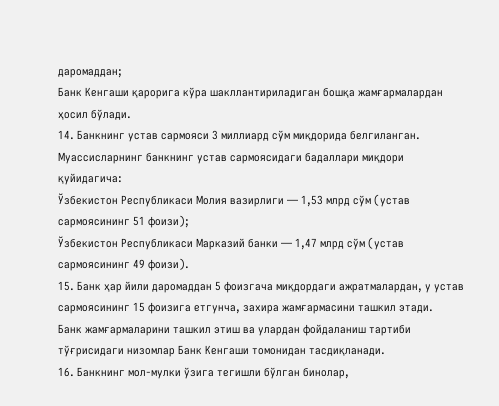даромаддан;
Банк Кенгаши қарорига кўра шакллантириладиган бошқа жамғармалардан ҳосил бўлади.
14. Банкнинг устав сармояси 3 миллиард сўм миқдорида белгиланган.
Муассисларнинг банкнинг устав сармоясидаги бадаллари миқдори қуйидагича:
Ўзбекистон Республикаси Молия вазирлиги — 1,53 млрд сўм (устав сармоясининг 51 фоизи);
Ўзбекистон Республикаси Марказий банки — 1,47 млрд сўм (устав сармоясининг 49 фоизи).
15. Банк ҳар йили даромаддан 5 фоизгача миқдордаги ажратмалардан, у устав сармоясининг 15 фоизига етгунча, захира жамғармасини ташкил этади.
Банк жамғармаларини ташкил этиш ва улардан фойдаланиш тартиби тўғрисидаги низомлар Банк Кенгаши томонидан тасдиқланади.
16. Банкнинг мол-мулки ўзига тегишли бўлган бинолар,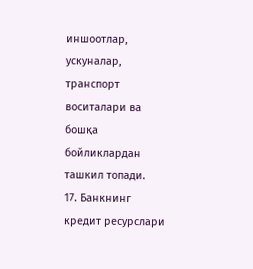иншоотлар, ускуналар, транспорт воситалари ва бошқа бойликлардан ташкил топади.
17. Банкнинг кредит ресурслари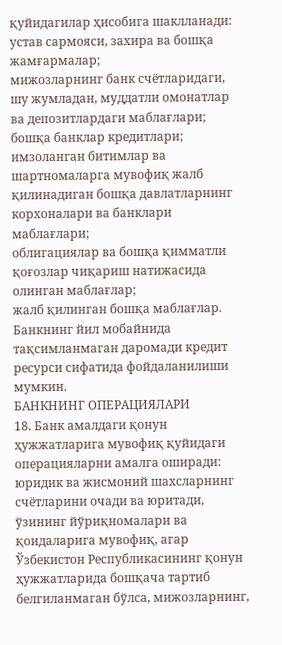қуйидагилар ҳисобига шаклланади:
устав сармояси, захира ва бошқа жамғармалар;
мижозларнинг банк счётларидаги, шу жумладан, муддатли омонатлар ва депозитлардаги маблағлари;
бошқа банклар кредитлари;
имзоланган битимлар ва шартномаларга мувофиқ жалб қилинадиган бошқа давлатларнинг корхоналари ва банклари маблағлари;
облигациялар ва бошқа қимматли қоғозлар чиқариш натижасида олинган маблағлар;
жалб қилинган бошқа маблағлар.
Банкнинг йил мобайнида тақсимланмаган даромади кредит ресурси сифатида фойдаланилиши мумкин.
БАНКНИНГ ОПЕРАЦИЯЛАРИ
18. Банк амалдаги қонун ҳужжатларига мувофиқ қуйидаги операцияларни амалга оширади:
юридик ва жисмоний шахсларнинг счётларини очади ва юритади, ўзининг йўриқномалари ва қоидаларига мувофиқ, агар Ўзбекистон Республикасининг қонун ҳужжатларида бошқача тартиб белгиланмаган бўлса, мижозларнинг,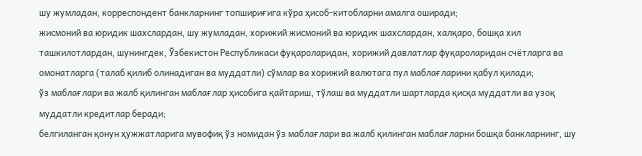шу жумладан, корреспондент банкларнинг топшириғига кўра ҳисоб-китобларни амалга оширади;
жисмоний ва юридик шахслардан, шу жумладан, хорижий жисмоний ва юридик шахслардан, халқаро, бошқа хил ташкилотлардан, шунингдек, Ўзбекистон Республикаси фуқароларидан, хорижий давлатлар фуқароларидан счётларга ва омонатларга (талаб қилиб олинадиган ва муддатли) сўмлар ва хорижий валютага пул маблағларини қабул қилади;
ўз маблағлари ва жалб қилинган маблағлар ҳисобига қайтариш, тўлаш ва муддатли шартларда қисқа муддатли ва узоқ муддатли кредитлар беради;
белгиланган қонун ҳужжатларига мувофиқ ўз номидан ўз маблағлари ва жалб қилинган маблағларни бошқа банкларнинг, шу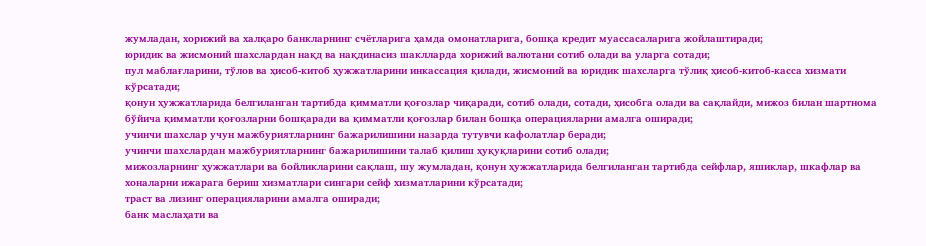жумладан, хорижий ва халқаро банкларнинг счётларига ҳамда омонатларига, бошқа кредит муассасаларига жойлаштиради;
юридик ва жисмоний шахслардан нақд ва нақдинасиз шаклларда хорижий валютани сотиб олади ва уларга сотади;
пул маблағларини, тўлов ва ҳисоб-китоб ҳужжатларини инкассация қилади, жисмоний ва юридик шахсларга тўлиқ ҳисоб-китоб-касса хизмати кўрсатади;
қонун ҳужжатларида белгиланган тартибда қимматли қоғозлар чиқаради, сотиб олади, сотади, ҳисобга олади ва сақлайди, мижоз билан шартнома бўйича қимматли қоғозларни бошқаради ва қимматли қоғозлар билан бошқа операцияларни амалга оширади;
учинчи шахслар учун мажбуриятларнинг бажарилишини назарда тутувчи кафолатлар беради;
учинчи шахслардан мажбуриятларнинг бажарилишини талаб қилиш ҳуқуқларини сотиб олади;
мижозларнинг ҳужжатлари ва бойликларини сақлаш, шу жумладан, қонун ҳужжатларида белгиланган тартибда сейфлар, яшиклар, шкафлар ва хоналарни ижарага бериш хизматлари сингари сейф хизматларини кўрсатади;
траст ва лизинг операцияларини амалга оширади;
банк маслаҳати ва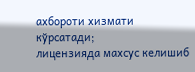ахбороти хизмати кўрсатади;
лицензияда махсус келишиб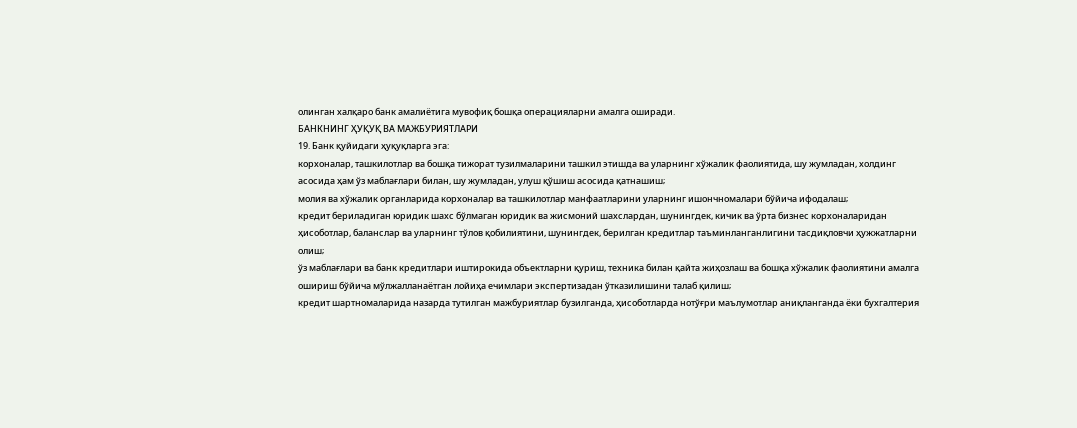олинган халқаро банк амалиётига мувофиқ бошқа операцияларни амалга оширади.
БАНКНИНГ ҲУҚУҚ ВА МАЖБУРИЯТЛАРИ
19. Банк қуйидаги ҳуқуқларга эга:
корхоналар, ташкилотлар ва бошқа тижорат тузилмаларини ташкил этишда ва уларнинг хўжалик фаолиятида, шу жумладан, холдинг асосида ҳам ўз маблағлари билан, шу жумладан, улуш қўшиш асосида қатнашиш;
молия ва хўжалик органларида корхоналар ва ташкилотлар манфаатларини уларнинг ишончномалари бўйича ифодалаш;
кредит бериладиган юридик шахс бўлмаган юридик ва жисмоний шахслардан, шунингдек, кичик ва ўрта бизнес корхоналаридан ҳисоботлар, баланслар ва уларнинг тўлов қобилиятини, шунингдек, берилган кредитлар таъминланганлигини тасдиқловчи ҳужжатларни олиш;
ўз маблағлари ва банк кредитлари иштирокида объектларни қуриш, техника билан қайта жиҳозлаш ва бошқа хўжалик фаолиятини амалга ошириш бўйича мўлжалланаётган лойиҳа ечимлари экспертизадан ўтказилишини талаб қилиш;
кредит шартномаларида назарда тутилган мажбуриятлар бузилганда, ҳисоботларда нотўғри маълумотлар аниқланганда ёки бухгалтерия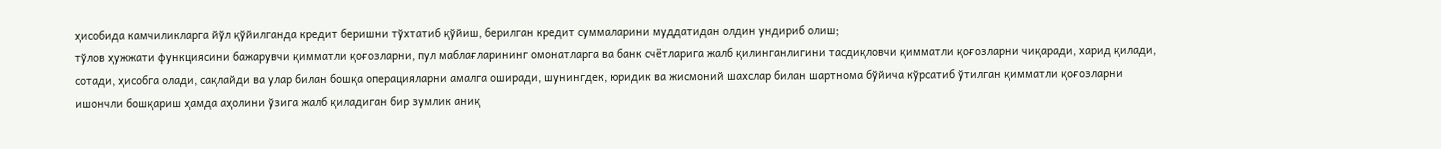ҳисобида камчиликларга йўл қўйилганда кредит беришни тўхтатиб қўйиш, берилган кредит суммаларини муддатидан олдин ундириб олиш;
тўлов ҳужжати функциясини бажарувчи қимматли қоғозларни, пул маблағларининг омонатларга ва банк счётларига жалб қилинганлигини тасдиқловчи қимматли қоғозларни чиқаради, харид қилади, сотади, ҳисобга олади, сақлайди ва улар билан бошқа операцияларни амалга оширади, шунингдек, юридик ва жисмоний шахслар билан шартнома бўйича кўрсатиб ўтилган қимматли қоғозларни ишончли бошқариш ҳамда аҳолини ўзига жалб қиладиган бир зумлик аниқ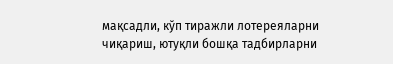мақсадли, кўп тиражли лотереяларни чиқариш, ютуқли бошқа тадбирларни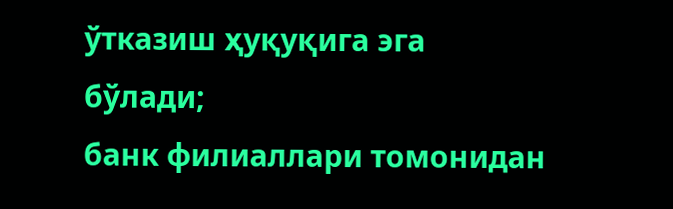ўтказиш ҳуқуқига эга бўлади;
банк филиаллари томонидан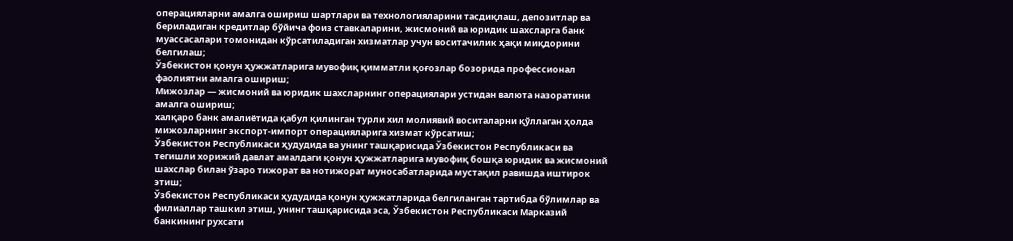операцияларни амалга ошириш шартлари ва технологияларини тасдиқлаш, депозитлар ва бериладиган кредитлар бўйича фоиз ставкаларини, жисмоний ва юридик шахсларга банк муассасалари томонидан кўрсатиладиган хизматлар учун воситачилик ҳақи миқдорини белгилаш;
Ўзбекистон қонун ҳужжатларига мувофиқ қимматли қоғозлар бозорида профессионал фаолиятни амалга ошириш;
Мижозлар — жисмоний ва юридик шахсларнинг операциялари устидан валюта назоратини амалга ошириш;
халқаро банк амалиётида қабул қилинган турли хил молиявий воситаларни қўллаган ҳолда мижозларнинг экспорт-импорт операцияларига хизмат кўрсатиш;
Ўзбекистон Республикаси ҳудудида ва унинг ташқарисида Ўзбекистон Республикаси ва тегишли хорижий давлат амалдаги қонун ҳужжатларига мувофиқ бошқа юридик ва жисмоний шахслар билан ўзаро тижорат ва нотижорат муносабатларида мустақил равишда иштирок этиш;
Ўзбекистон Республикаси ҳудудида қонун ҳужжатларида белгиланган тартибда бўлимлар ва филиаллар ташкил этиш, унинг ташқарисида эса, Ўзбекистон Республикаси Марказий банкининг рухсати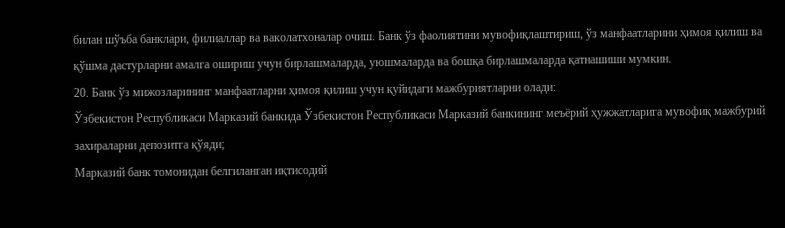билан шўъба банклари, филиаллар ва ваколатхоналар очиш. Банк ўз фаолиятини мувофиқлаштириш, ўз манфаатларини ҳимоя қилиш ва қўшма дастурларни амалга ошириш учун бирлашмаларда, уюшмаларда ва бошқа бирлашмаларда қатнашиши мумкин.
20. Банк ўз мижозларининг манфаатларни ҳимоя қилиш учун қуйидаги мажбуриятларни олади:
Ўзбекистон Республикаси Марказий банкида Ўзбекистон Республикаси Марказий банкининг меъёрий ҳужжатларига мувофиқ мажбурий захираларни депозитга қўяди;
Марказий банк томонидан белгиланган иқтисодий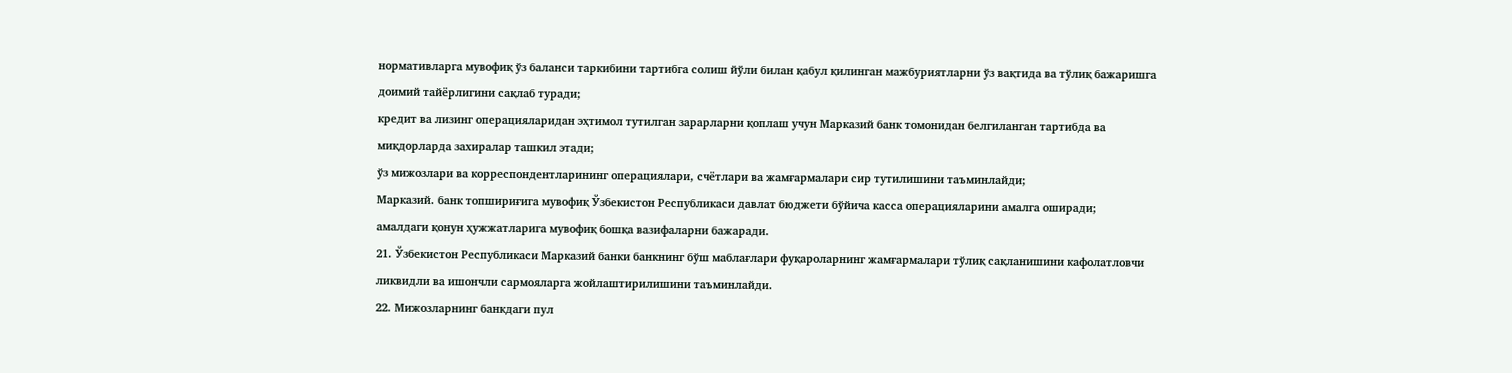нормативларга мувофиқ ўз баланси таркибини тартибга солиш йўли билан қабул қилинган мажбуриятларни ўз вақтида ва тўлиқ бажаришга доимий тайёрлигини сақлаб туради;
кредит ва лизинг операцияларидан эҳтимол тутилган зарарларни қоплаш учун Марказий банк томонидан белгиланган тартибда ва миқдорларда захиралар ташкил этади;
ўз мижозлари ва корреспондентларининг операциялари, счётлари ва жамғармалари сир тутилишини таъминлайди;
Марказий. банк топшириғига мувофиқ Ўзбекистон Республикаси давлат бюджети бўйича касса операцияларини амалга оширади;
амалдаги қонун ҳужжатларига мувофиқ бошқа вазифаларни бажаради.
21. Ўзбекистон Республикаси Марказий банки банкнинг бўш маблағлари фуқароларнинг жамғармалари тўлиқ сақланишини кафолатловчи ликвидли ва ишончли сармояларга жойлаштирилишини таъминлайди.
22. Мижозларнинг банкдаги пул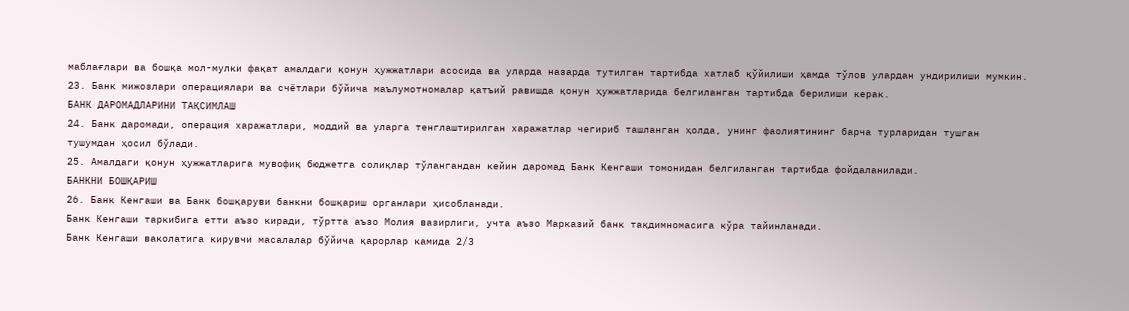маблағлари ва бошқа мол-мулки фақат амалдаги қонун ҳужжатлари асосида ва уларда назарда тутилган тартибда хатлаб қўйилиши ҳамда тўлов улардан ундирилиши мумкин.
23. Банк мижозлари операциялари ва счётлари бўйича маълумотномалар қатъий равишда қонун ҳужжатларида белгиланган тартибда берилиши керак.
БАНК ДАРОМАДЛАРИНИ ТАҚСИМЛАШ
24. Банк даромади, операция харажатлари, моддий ва уларга тенглаштирилган харажатлар чегириб ташланган ҳолда, унинг фаолиятининг барча турларидан тушган тушумдан ҳосил бўлади.
25. Амалдаги қонун ҳужжатларига мувофиқ бюджетга солиқлар тўлангандан кейин даромад Банк Кенгаши томонидан белгиланган тартибда фойдаланилади.
БАНКНИ БОШҚАРИШ
26. Банк Кенгаши ва Банк бошқаруви банкни бошқариш органлари ҳисобланади.
Банк Кенгаши таркибига етти аъзо киради, тўртта аъзо Молия вазирлиги, учта аъзо Марказий банк тақдимномасига кўра тайинланади.
Банк Кенгаши ваколатига кирувчи масалалар бўйича қарорлар камида 2/3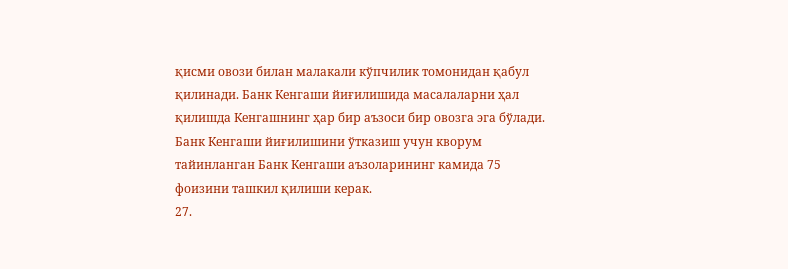қисми овози билан малакали кўпчилик томонидан қабул қилинади. Банк Кенгаши йиғилишида масалаларни ҳал қилишда Кенгашнинг ҳар бир аъзоси бир овозга эга бўлади.
Банк Кенгаши йиғилишини ўтказиш учун кворум тайинланган Банк Кенгаши аъзоларининг камида 75 фоизини ташкил қилиши керак.
27.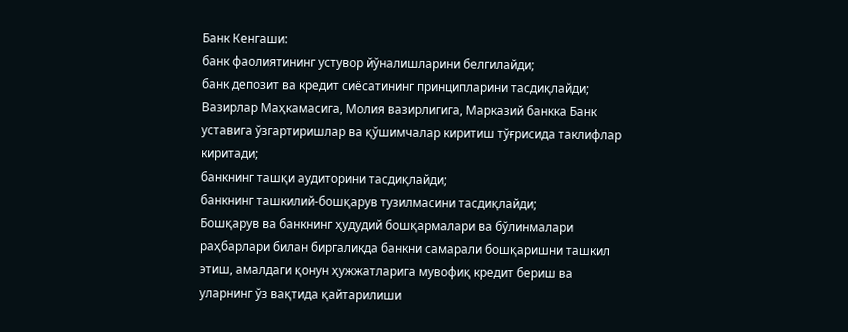Банк Кенгаши:
банк фаолиятининг устувор йўналишларини белгилайди;
банк депозит ва кредит сиёсатининг принципларини тасдиқлайди;
Вазирлар Маҳкамасига, Молия вазирлигига, Марказий банкка Банк уставига ўзгартиришлар ва қўшимчалар киритиш тўғрисида таклифлар киритади;
банкнинг ташқи аудиторини тасдиқлайди;
банкнинг ташкилий-бошқарув тузилмасини тасдиқлайди;
Бошқарув ва банкнинг ҳудудий бошқармалари ва бўлинмалари раҳбарлари билан биргаликда банкни самарали бошқаришни ташкил этиш, амалдаги қонун ҳужжатларига мувофиқ кредит бериш ва уларнинг ўз вақтида қайтарилиши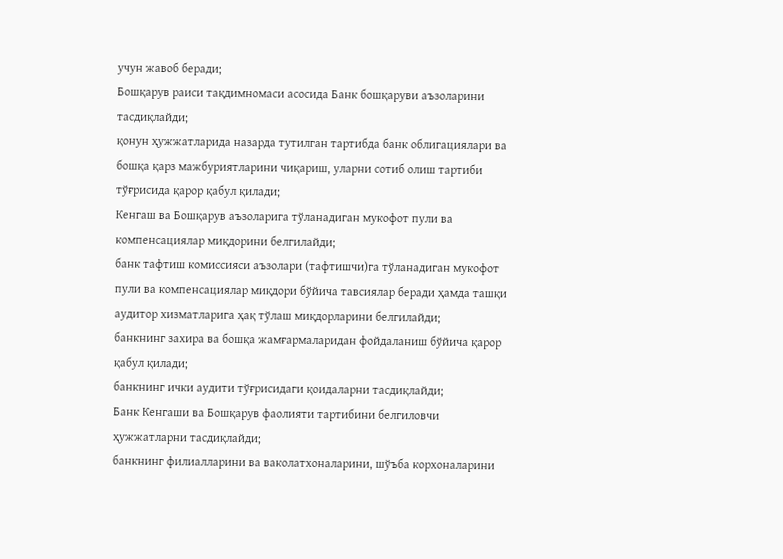учун жавоб беради;
Бошқарув раиси тақдимномаси асосида Банк бошқаруви аъзоларини тасдиқлайди;
қонун ҳужжатларида назарда тутилган тартибда банк облигациялари ва бошқа қарз мажбуриятларини чиқариш, уларни сотиб олиш тартиби тўғрисида қарор қабул қилади;
Кенгаш ва Бошқарув аъзоларига тўланадиган мукофот пули ва компенсациялар миқдорини белгилайди;
банк тафтиш комиссияси аъзолари (тафтишчи)га тўланадиган мукофот пули ва компенсациялар миқдори бўйича тавсиялар беради ҳамда ташқи аудитор хизматларига ҳақ тўлаш миқдорларини белгилайди;
банкнинг захира ва бошқа жамғармаларидан фойдаланиш бўйича қарор қабул қилади;
банкнинг ички аудити тўғрисидаги қоидаларни тасдиқлайди;
Банк Кенгаши ва Бошқарув фаолияти тартибини белгиловчи ҳужжатларни тасдиқлайди;
банкнинг филиалларини ва ваколатхоналарини, шўъба корхоналарини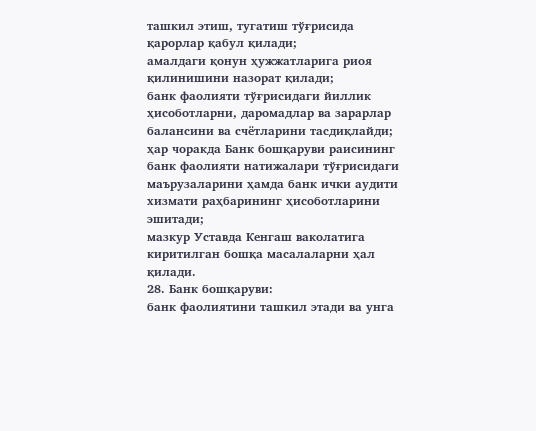ташкил этиш, тугатиш тўғрисида қарорлар қабул қилади;
амалдаги қонун ҳужжатларига риоя қилинишини назорат қилади;
банк фаолияти тўғрисидаги йиллик ҳисоботларни, даромадлар ва зарарлар балансини ва счётларини тасдиқлайди;
ҳар чоракда Банк бошқаруви раисининг банк фаолияти натижалари тўғрисидаги маърузаларини ҳамда банк ички аудити хизмати раҳбарининг ҳисоботларини эшитади;
мазкур Уставда Кенгаш ваколатига киритилган бошқа масалаларни ҳал қилади.
28. Банк бошқаруви:
банк фаолиятини ташкил этади ва унга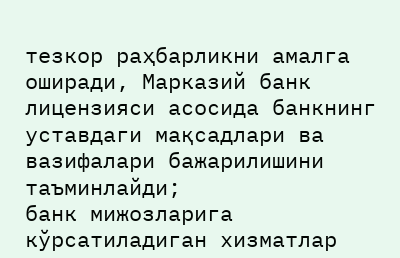тезкор раҳбарликни амалга оширади, Марказий банк лицензияси асосида банкнинг уставдаги мақсадлари ва вазифалари бажарилишини таъминлайди;
банк мижозларига кўрсатиладиган хизматлар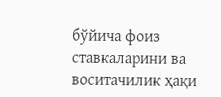бўйича фоиз ставкаларини ва воситачилик ҳақи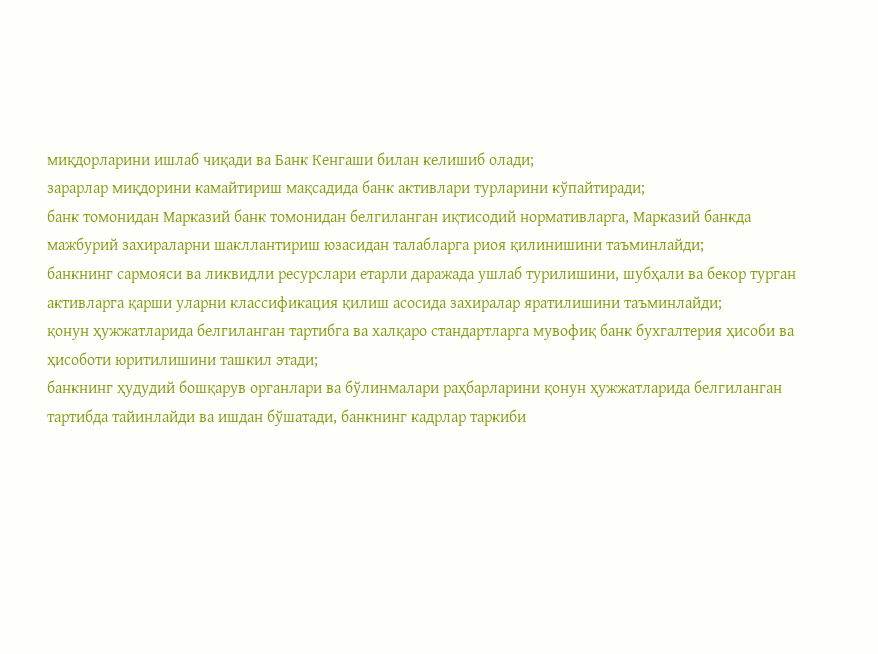миқдорларини ишлаб чиқади ва Банк Кенгаши билан келишиб олади;
зарарлар миқдорини камайтириш мақсадида банк активлари турларини кўпайтиради;
банк томонидан Марказий банк томонидан белгиланган иқтисодий нормативларга, Марказий банкда мажбурий захираларни шакллантириш юзасидан талабларга риоя қилинишини таъминлайди;
банкнинг сармояси ва ликвидли ресурслари етарли даражада ушлаб турилишини, шубҳали ва бекор турган активларга қарши уларни классификация қилиш асосида захиралар яратилишини таъминлайди;
қонун ҳужжатларида белгиланган тартибга ва халқаро стандартларга мувофиқ банк бухгалтерия ҳисоби ва ҳисоботи юритилишини ташкил этади;
банкнинг ҳудудий бошқарув органлари ва бўлинмалари раҳбарларини қонун ҳужжатларида белгиланган тартибда тайинлайди ва ишдан бўшатади, банкнинг кадрлар таркиби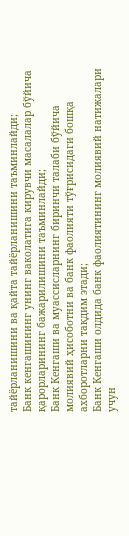тайёрланишини ва қайта тайёрланишини таъминлайди;
Банк кенгашининг унинг ваколатига кирувчи масалалар бўйича қарорларининг бажарилишини таъминлайди;
Банк Кенгаши ва муассисларнинг биринчи талаби бўйича молиявий ҳисоботни ва банк фаолияти тўғрисидаги бошқа ахборотларни тақдим этади;
Банк Кенгаши олдида банк фаолиятининг молиявий натижалари учун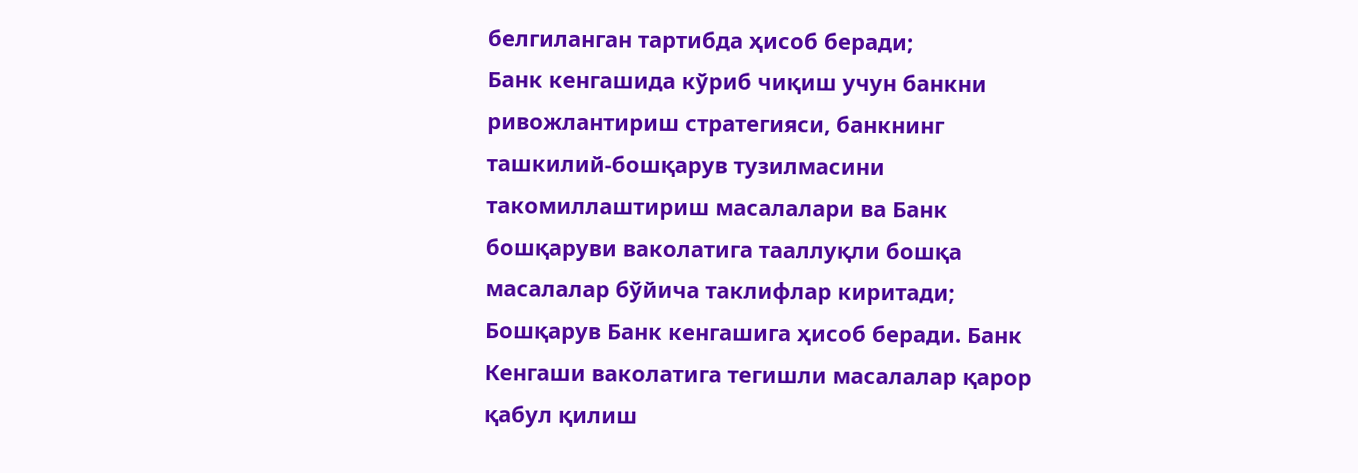белгиланган тартибда ҳисоб беради;
Банк кенгашида кўриб чиқиш учун банкни ривожлантириш стратегияси, банкнинг ташкилий-бошқарув тузилмасини такомиллаштириш масалалари ва Банк бошқаруви ваколатига тааллуқли бошқа масалалар бўйича таклифлар киритади;
Бошқарув Банк кенгашига ҳисоб беради. Банк Кенгаши ваколатига тегишли масалалар қарор қабул қилиш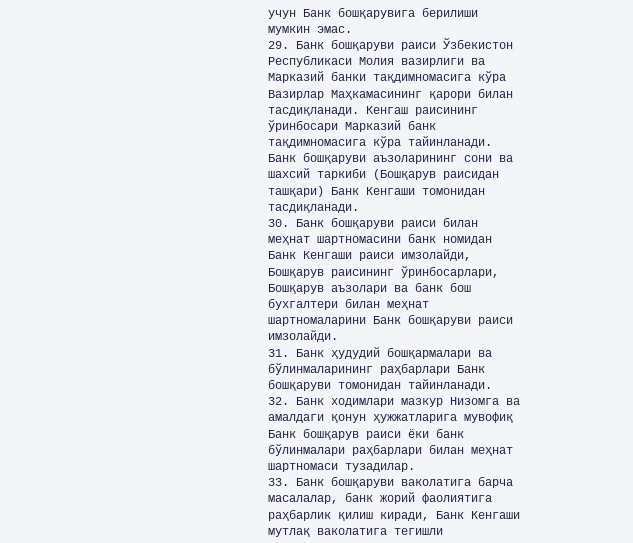учун Банк бошқарувига берилиши мумкин эмас.
29. Банк бошқаруви раиси Ўзбекистон Республикаси Молия вазирлиги ва Марказий банки тақдимномасига кўра Вазирлар Маҳкамасининг қарори билан тасдиқланади. Кенгаш раисининг ўринбосари Марказий банк тақдимномасига кўра тайинланади.
Банк бошқаруви аъзоларининг сони ва шахсий таркиби (Бошқарув раисидан ташқари) Банк Кенгаши томонидан тасдиқланади.
30. Банк бошқаруви раиси билан меҳнат шартномасини банк номидан Банк Кенгаши раиси имзолайди, Бошқарув раисининг ўринбосарлари, Бошқарув аъзолари ва банк бош бухгалтери билан меҳнат шартномаларини Банк бошқаруви раиси имзолайди.
31. Банк ҳудудий бошқармалари ва бўлинмаларининг раҳбарлари Банк бошқаруви томонидан тайинланади.
32. Банк ходимлари мазкур Низомга ва амалдаги қонун ҳужжатларига мувофиқ Банк бошқарув раиси ёки банк бўлинмалари раҳбарлари билан меҳнат шартномаси тузадилар.
33. Банк бошқаруви ваколатига барча масалалар, банк жорий фаолиятига раҳбарлик қилиш киради, Банк Кенгаши мутлақ ваколатига тегишли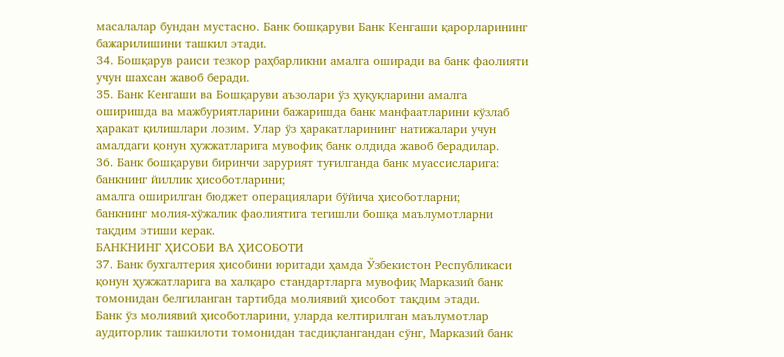масалалар бундан мустасно. Банк бошқаруви Банк Кенгаши қарорларининг бажарилишини ташкил этади.
34. Бошқарув раиси тезкор раҳбарликни амалга оширади ва банк фаолияти учун шахсан жавоб беради.
35. Банк Кенгаши ва Бошқаруви аъзолари ўз ҳуқуқларини амалга оширишда ва мажбуриятларини бажаришда банк манфаатларини кўзлаб ҳаракат қилишлари лозим. Улар ўз ҳаракатларининг натижалари учун амалдаги қонун ҳужжатларига мувофиқ банк олдида жавоб берадилар.
36. Банк бошқаруви биринчи зарурият туғилганда банк муассисларига:
банкнинг йиллик ҳисоботларини;
амалга оширилган бюджет операциялари бўйича ҳисоботларни;
банкнинг молия-хўжалик фаолиятига тегишли бошқа маълумотларни тақдим этиши керак.
БАНКНИНГ ҲИСОБИ ВА ҲИСОБОТИ
37. Банк бухгалтерия ҳисобини юритади ҳамда Ўзбекистон Республикаси қонун ҳужжатларига ва халқаро стандартларга мувофиқ Марказий банк томонидан белгиланган тартибда молиявий ҳисобот тақдим этади.
Банк ўз молиявий ҳисоботларини, уларда келтирилган маълумотлар аудиторлик ташкилоти томонидан тасдиқлангандан сўнг, Марказий банк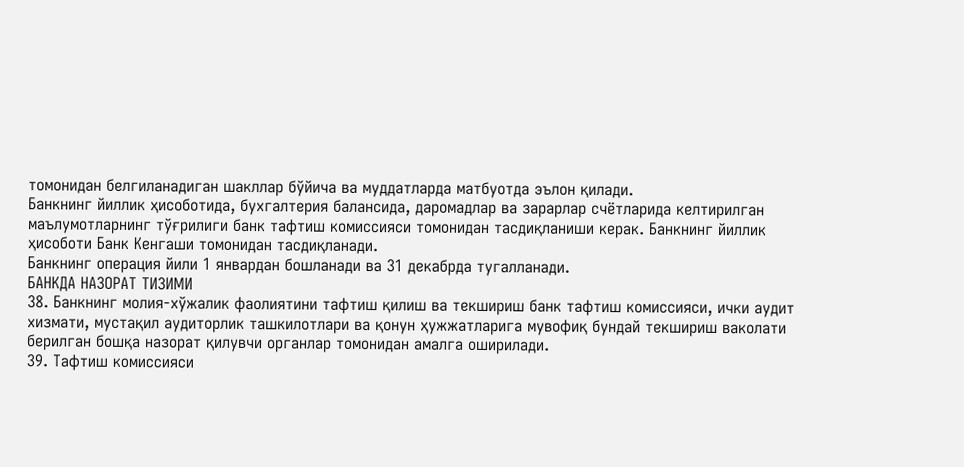томонидан белгиланадиган шакллар бўйича ва муддатларда матбуотда эълон қилади.
Банкнинг йиллик ҳисоботида, бухгалтерия балансида, даромадлар ва зарарлар счётларида келтирилган маълумотларнинг тўғрилиги банк тафтиш комиссияси томонидан тасдиқланиши керак. Банкнинг йиллик ҳисоботи Банк Кенгаши томонидан тасдиқланади.
Банкнинг операция йили 1 январдан бошланади ва 31 декабрда тугалланади.
БАНКДА НАЗОРАТ ТИЗИМИ
38. Банкнинг молия-хўжалик фаолиятини тафтиш қилиш ва текшириш банк тафтиш комиссияси, ички аудит хизмати, мустақил аудиторлик ташкилотлари ва қонун ҳужжатларига мувофиқ бундай текшириш ваколати берилган бошқа назорат қилувчи органлар томонидан амалга оширилади.
39. Тафтиш комиссияси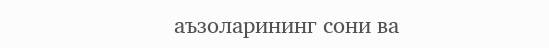аъзоларининг сони ва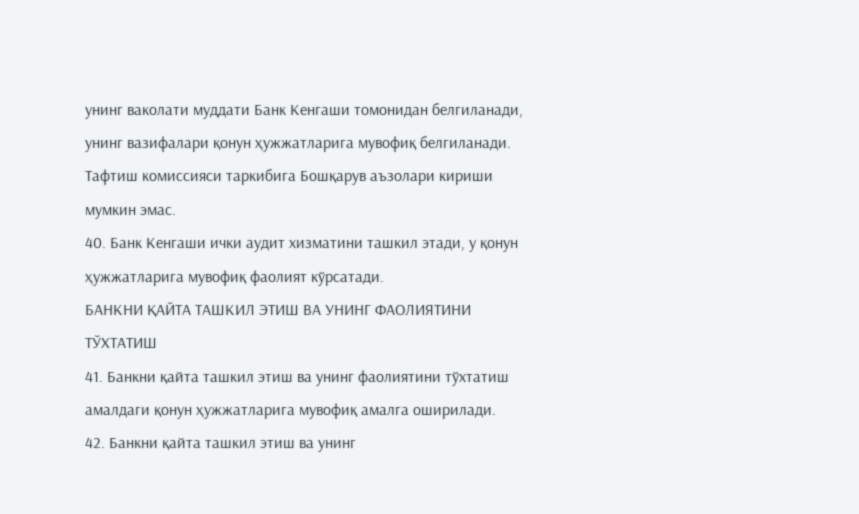унинг ваколати муддати Банк Кенгаши томонидан белгиланади, унинг вазифалари қонун ҳужжатларига мувофиқ белгиланади.
Тафтиш комиссияси таркибига Бошқарув аъзолари кириши мумкин эмас.
40. Банк Кенгаши ички аудит хизматини ташкил этади, у қонун ҳужжатларига мувофиқ фаолият кўрсатади.
БАНКНИ ҚАЙТА ТАШКИЛ ЭТИШ ВА УНИНГ ФАОЛИЯТИНИ ТЎХТАТИШ
41. Банкни қайта ташкил этиш ва унинг фаолиятини тўхтатиш амалдаги қонун ҳужжатларига мувофиқ амалга оширилади.
42. Банкни қайта ташкил этиш ва унинг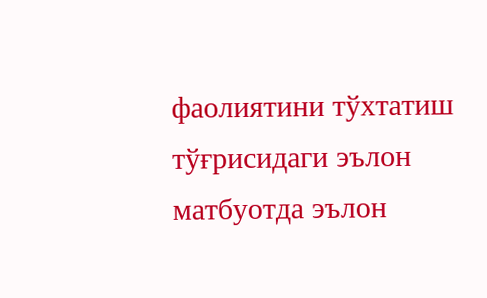фаолиятини тўхтатиш тўғрисидаги эълон матбуотда эълон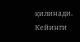қилинади.
Кейинги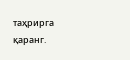таҳрирга қаранг.